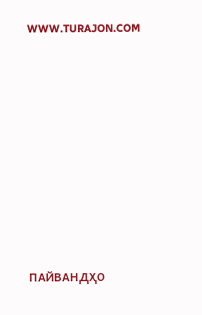WWW.TURAJON.COM









ПАЙВАНДҲО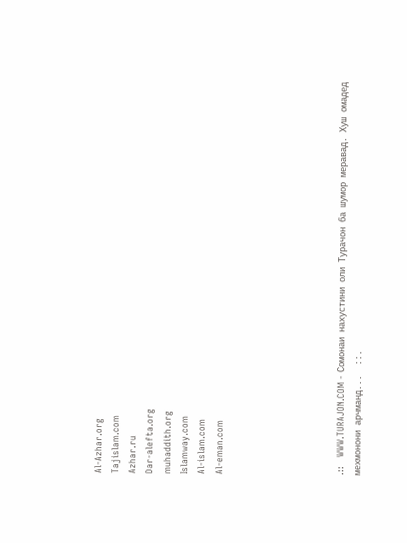Al-Azhar.org
Tajislam.com
Azhar.ru
Dar-alefta.org
muhaddith.org
Islamway.com
Al-islam.com
Al-eman.com






.::   WWW.TURAJON.COM - Сомонаи нахустини оли Турачон ба шумор меравад. Хуш омадед мехмонони арчманд...  ::.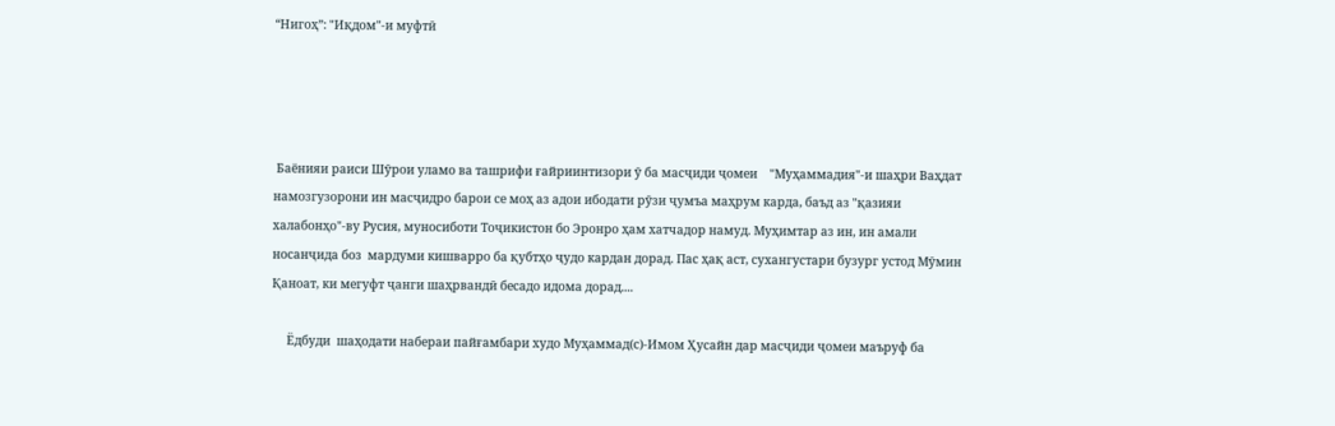“Нигоҳ”: "Иқдом"-и муфтӣ




 Баёнияи раиси Шӯрои уламо ва ташрифи ғайриинтизори ӯ ба масҷиди ҷомеи    "Муҳаммадия"-и шаҳри Ваҳдат намозгузорони ин масҷидро барои се моҳ аз адои ибодати рӯзи ҷумъа маҳрум карда, баъд аз "қазияи халабонҳо"-ву Русия, муносиботи Тоҷикистон бо Эронро ҳам хатчадор намуд. Муҳимтар аз ин, ин амали носанҷида боз  мардуми кишварро ба қубтҳо ҷудо кардан дорад. Пас ҳақ аст, сухангустари бузург устод Мӯмин Қаноат, ки мегуфт ҷанги шаҳрвандӣ бесадо идома дорад....

     Ёдбуди  шаҳодати набераи пайғамбари худо Муҳаммад(с)-Имом Ҳусайн дар масҷиди ҷомеи маъруф ба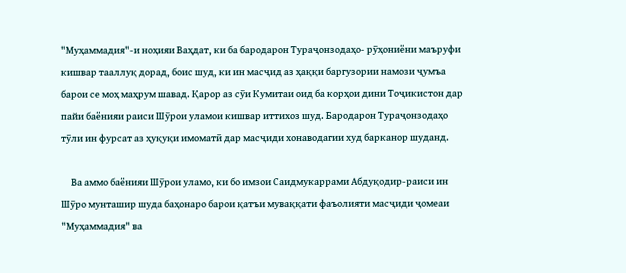"Муҳаммадия"-и ноҳияи Ваҳдат, ки ба бародарон Тураҷонзодаҳо- рӯҳониёни маъруфи кишвар тааллуқ дорад, боис шуд, ки ин масҷид аз ҳаққи баргузории намози ҷумъа барои се моҳ маҳрум шавад. Қарор аз сӯи Кумитаи оид ба корҳои дини Тоҷикистон дар пайи баёнияи раиси Шӯрои уламои кишвар иттихоз шуд. Бародарон Тураҷонзодаҳо тӯли ин фурсат аз ҳуқуқи имоматӣ дар масҷиди хонаводагии худ барканор шуданд.

     Ва аммо баёнияи Шӯрои уламо, ки бо имзои Саидмукаррами Абдуқодир-раиси ин Шӯро мунташир шуда баҳонаро барои қатъи муваққати фаъолияти масҷиди ҷомеаи "Муҳаммадия" ва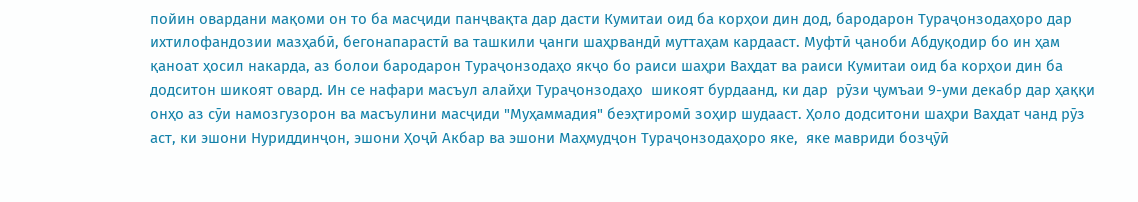пойин овардани мақоми он то ба масҷиди панҷвақта дар дасти Кумитаи оид ба корҳои дин дод, бародарон Тураҷонзодаҳоро дар ихтилофандозии мазҳабӣ, бегонапарастӣ ва ташкили ҷанги шаҳрвандӣ муттаҳам кардааст. Муфтӣ ҷаноби Абдуқодир бо ин ҳам қаноат ҳосил накарда, аз болои бародарон Тураҷонзодаҳо якҷо бо раиси шаҳри Ваҳдат ва раиси Кумитаи оид ба корҳои дин ба додситон шикоят овард. Ин се нафари масъул алайҳи Тураҷонзодаҳо  шикоят бурдаанд, ки дар  рӯзи ҷумъаи 9-уми декабр дар ҳаққи онҳо аз сӯи намозгузорон ва масъулини масҷиди "Муҳаммадия" беэҳтиромӣ зоҳир шудааст. Ҳоло додситони шаҳри Ваҳдат чанд рӯз аст, ки эшони Нуриддинҷон, эшони Ҳоҷӣ Акбар ва эшони Маҳмудҷон Тураҷонзодаҳоро яке,  яке мавриди бозҷӯӣ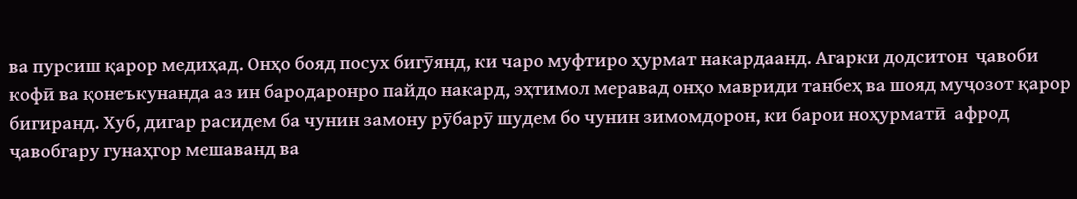ва пурсиш қарор медиҳад. Онҳо бояд посух бигӯянд, ки чаро муфтиро ҳурмат накардаанд. Агарки додситон  ҷавоби кофӣ ва қонеъкунанда аз ин бародаронро пайдо накард, эҳтимол меравад онҳо мавриди танбеҳ ва шояд муҷозот қарор бигиранд. Хуб, дигар расидем ба чунин замону рӯбарӯ шудем бо чунин зимомдорон, ки барои ноҳурматӣ  афрод ҷавобгару гунаҳгор мешаванд ва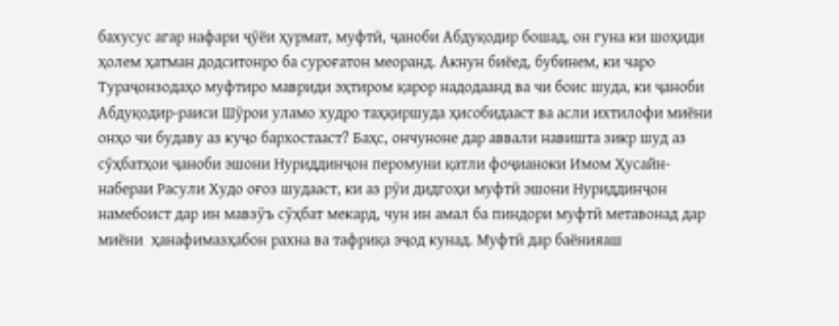бахусус агар нафари ҷӯёи ҳурмат, муфтӣ, ҷаноби Абдуқодир бошад, он гуна ки шоҳиди ҳолем ҳатман додситонро ба суроғатон меоранд. Акнун биёед, бубинем, ки чаро Тураҷонзодаҳо муфтиро мавриди эҳтиром қарор надодаанд ва чи боис шуда, ки ҷаноби Абдуқодир-раиси Шӯрои уламо худро таҳқиршуда ҳисобидааст ва асли ихтилофи миёни онҳо чи будаву аз куҷо бархостааст? Баҳс, ончуноне дар аввали навишта зикр шуд аз сӯҳбатҳои ҷаноби эшони Нуриддинҷон перомуни қатли фоҷианоки Имом Ҳусайн-набераи Расули Худо оғоз шудааст, ки аз рӯи дидгоҳи муфтӣ эшони Нуриддинҷон намебоист дар ин мавзӯъ сӯҳбат мекард, чун ин амал ба пиндори муфтӣ метавонад дар миёни  ҳанафимазҳабон рахна ва тафриқа эҷод кунад. Муфтӣ дар баёнияаш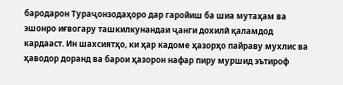бародарон Тураҷонзодаҳоро дар гаройиш ба шиа мутаҳам ва эшонро иғвогару ташкилкунандаи ҷанги дохилӣ қаламдод кардааст. Ин шахсиятҳо, ки ҳар кадоме ҳазорҳо пайраву мухлис ва ҳаводор доранд ва барои ҳазорон нафар пиру муршид эътироф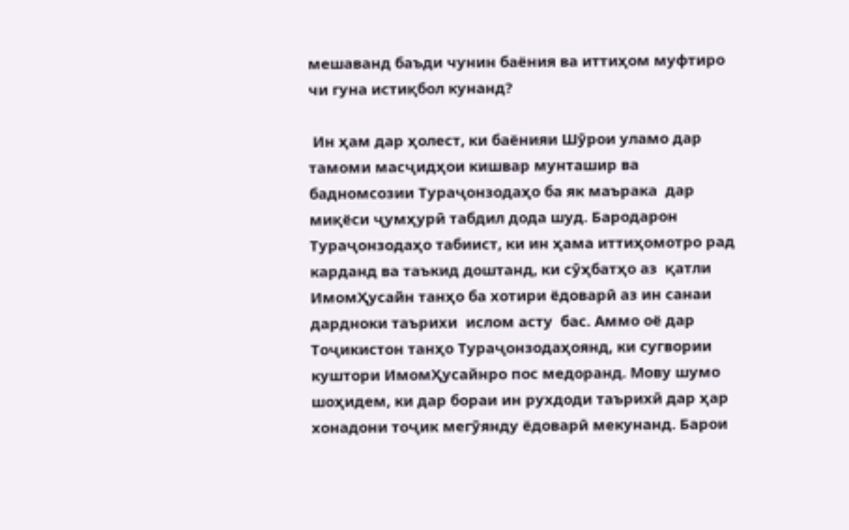мешаванд баъди чунин баёния ва иттиҳом муфтиро чи гуна истиқбол кунанд?

 Ин ҳам дар ҳолест, ки баёнияи Шӯрои уламо дар тамоми масҷидҳои кишвар мунташир ва бадномсозии Тураҷонзодаҳо ба як маърака  дар миқёси ҷумҳурӣ табдил дода шуд. Бародарон Тураҷонзодаҳо табиист, ки ин ҳама иттиҳомотро рад карданд ва таъкид доштанд, ки сӯҳбатҳо аз  қатли ИмомҲусайн танҳо ба хотири ёдоварӣ аз ин санаи дардноки таърихи  ислом асту  бас. Аммо оё дар Тоҷикистон танҳо Тураҷонзодаҳоянд, ки сугвории куштори ИмомҲусайнро пос медоранд. Мову шумо шоҳидем, ки дар бораи ин рухдоди таърихӣ дар ҳар хонадони тоҷик мегӯянду ёдоварӣ мекунанд. Барои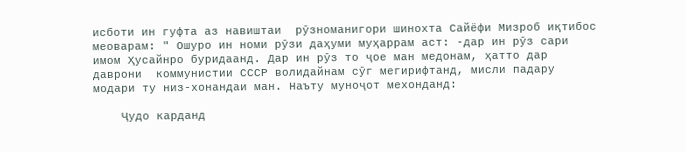исботи ин гуфта аз навиштаи  рӯзноманигори шинохта Сайёфи Мизроб иқтибос меоварам: " Ошуро ин номи рӯзи даҳуми муҳаррам аст: -дар ин рӯз сари имом Ҳусайнро буридаанд. Дар ин рӯз то ҷое ман медонам, ҳатто дар даврони  коммунистии СССР волидайнам сӯг мегирифтанд, мисли падару модари ту низ-хонандаи ман. Наъту муноҷот мехонданд:

    Ҷудо карданд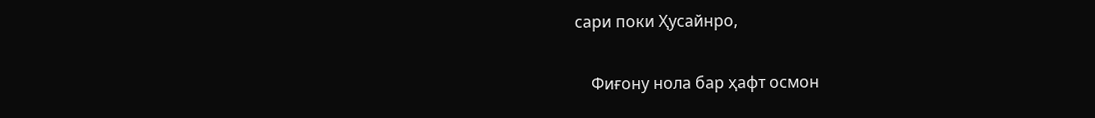сари поки Ҳусайнро,

    Фиғону нола бар ҳафт осмон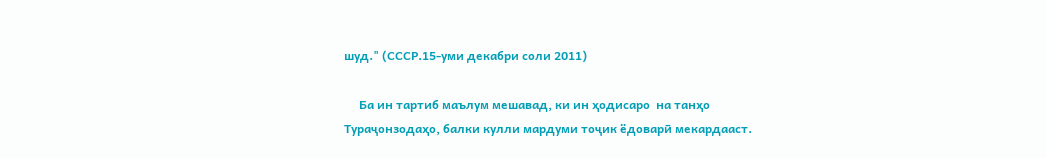шуд." (СССР.15-уми декабри соли 2011)

     Ба ин тартиб маълум мешавад, ки ин ҳодисаро  на танҳо Тураҷонзодаҳо, балки кулли мардуми тоҷик ёдоварӣ мекардааст.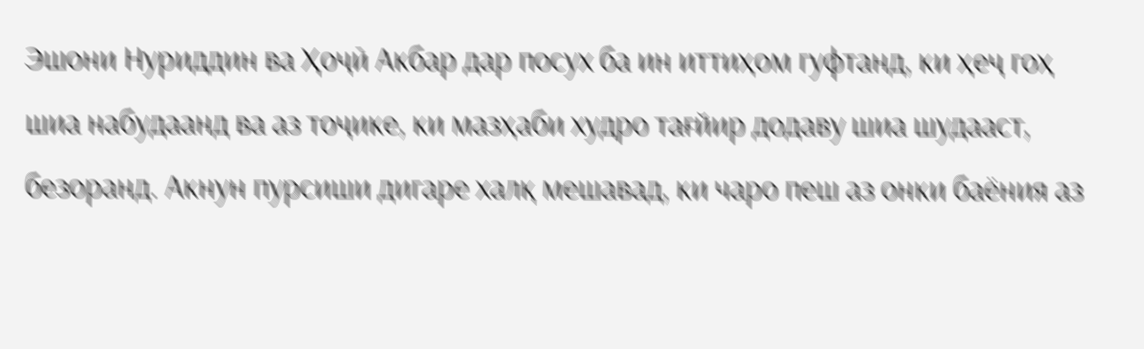Эшони Нуриддин ва Ҳоҷӣ Акбар дар посух ба ин иттиҳом гуфтанд, ки ҳеҷ гоҳ шиа набудаанд ва аз тоҷике, ки мазҳаби худро тағйир додаву шиа шудааст, безоранд. Акнун пурсиши дигаре халқ мешавад, ки чаро пеш аз онки баёния аз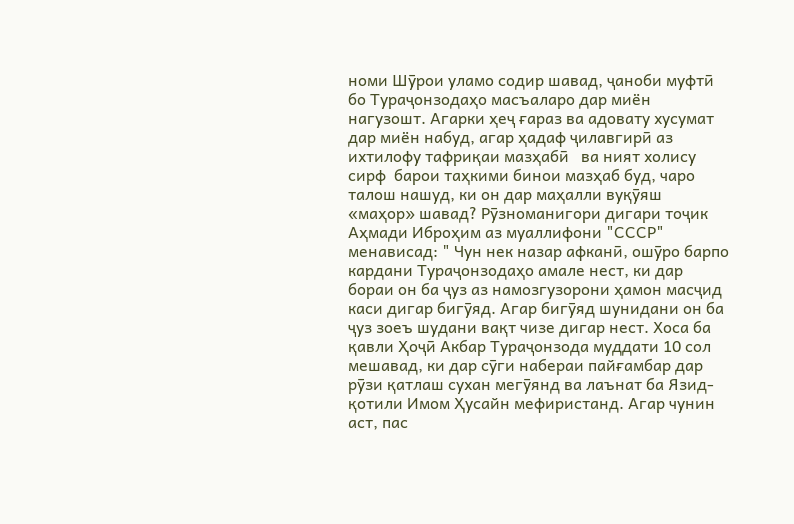номи Шӯрои уламо содир шавад, ҷаноби муфтӣ бо Тураҷонзодаҳо масъаларо дар миён нагузошт. Агарки ҳеҷ ғараз ва адовату хусумат дар миён набуд, агар ҳадаф ҷилавгирӣ аз ихтилофу тафриқаи мазҳабӣ   ва ният холису сирф  барои таҳкими бинои мазҳаб буд, чаро талош нашуд, ки он дар маҳалли вуқӯяш «маҳор» шавад? Рӯзноманигори дигари тоҷик Аҳмади Иброҳим аз муаллифони "СССР" менависад: " Чун нек назар афканӣ, ошӯро барпо кардани Тураҷонзодаҳо амале нест, ки дар бораи он ба ҷуз аз намозгузорони ҳамон масҷид каси дигар бигӯяд. Агар бигӯяд шунидани он ба ҷуз зоеъ шудани вақт чизе дигар нест. Хоса ба қавли Ҳоҷӣ Акбар Тураҷонзода муддати 10 сол мешавад, ки дар сӯги набераи пайғамбар дар рӯзи қатлаш сухан мегӯянд ва лаънат ба Язид- қотили Имом Ҳусайн мефиристанд. Агар чунин аст, пас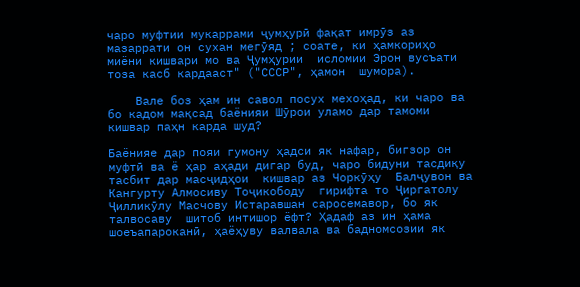чаро муфтии мукаррами ҷумҳурӣ фақат имрӯз аз мазаррати он сухан мегӯяд ; соате, ки ҳамкориҳо миёни кишвари мо ва Ҷумҳурии  исломии Эрон вусъати тоза касб кардааст" ("СССР", ҳамон  шумора).

    Вале боз ҳам ин савол посух мехоҳад, ки чаро ва бо кадом мақсад баёнияи Шӯрои уламо дар тамоми кишвар паҳн карда шуд?

Баёнияе дар пояи гумону ҳадси як нафар, бигзор он муфтӣ ва ё ҳар аҳади дигар буд, чаро бидуни тасдиқу тасбит дар масҷидҳои  кишвар аз Чоркӯҳу  Балҷувон ва Кангурту Алмосиву Тоҷикободу  гирифта то Ҷиргатолу Ҷилликӯлу Масчову Истаравшан саросемавор, бо як талвосаву  шитоб интишор ёфт? Ҳадаф аз ин ҳама шоеъапароканӣ, ҳаёҳуву валвала ва бадномсозии як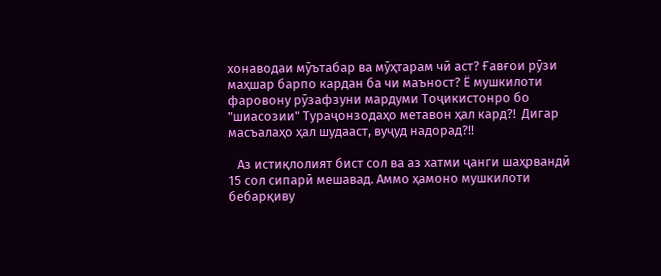хонаводаи мӯътабар ва мӯҳтарам чӣ аст? Ғавғои рӯзи маҳшар барпо кардан ба чи маъност? Ё мушкилоти фаровону рӯзафзуни мардуми Тоҷикистонро бо "шиасозии" Тураҷонзодаҳо метавон ҳал кард?!  Дигар масъалаҳо ҳал шудааст, вуҷуд надорад?!!

   Аз истиқлолият бист сол ва аз хатми ҷанги шаҳрвандӣ 15 сол сипарӣ мешавад. Аммо ҳамоно мушкилоти бебарқиву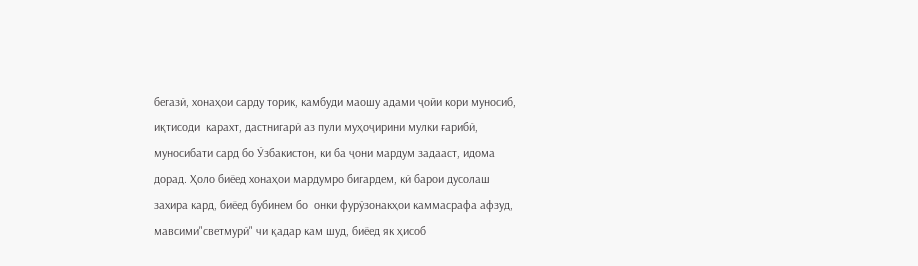бегазӣ, хонаҳои сарду торик, камбуди маошу адами ҷойи кори муносиб, иқтисоди  карахт, дастнигарӣ аз пули муҳоҷирини мулки ғарибӣ, муносибати сард бо Ӯзбакистон, ки ба ҷони мардум задааст, идома дорад. Ҳоло биёед хонаҳои мардумро бигардем, кӣ барои дусолаш захира кард, биёед бубинем бо  онки фурӯзонакҳои каммасрафа афзуд, мавсими"светмурӣ" чи қадар кам шуд, биёед як ҳисоб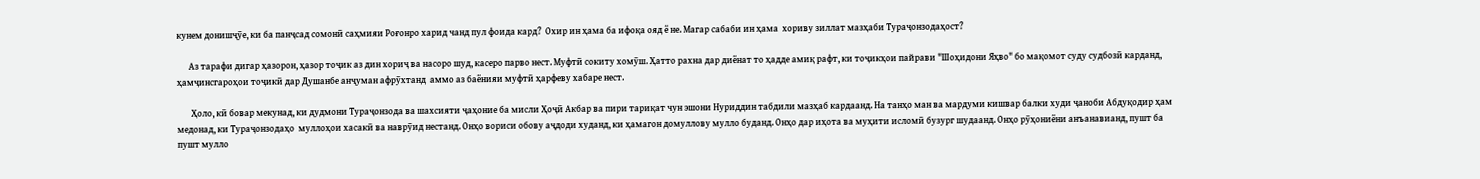кунем донишҷӯе, ки ба панҷсад сомонӣ саҳмияи Роғонро харид чанд пул фоида кард?  Охир ин ҳама ба ифоқа ояд ё не. Магар сабаби ин ҳама  хориву зиллат мазҳаби Тураҷонзодаҳост?

      Аз тарафи дигар ҳазорон, ҳазор тоҷик аз дин хориҷ ва насоро шуд, касеро парво нест. Муфтӣ сокиту хомӯш. Ҳатто рахна дар диёнат то ҳадде амиқ рафт, ки тоҷикҳои пайрави "Шоҳидони Яҳво" бо мақомот суду судбозӣ карданд, ҳамҷинсгароҳои тоҷикӣ дар Душанбе анҷуман афрӯхтанд  аммо аз баёнияи муфтӣ ҳарфеву хабаре нест.

       Ҳоло, кӣ бовар мекунад, ки дудмони Тураҷонзода ва шахсияти ҷаҳоние ба мисли Ҳоҷӣ Акбар ва пири тариқат чун эшони Нуриддин табдили мазҳаб кардаанд. На танҳо ман ва мардуми кишвар балки худи ҷаноби Абдуқодир ҳам медонад, ки Тураҷонзодаҳо  муллоҳои хасакӣ ва наврӯид нестанд. Онҳо вориси обову аҷдоди худанд, ки ҳамагон домуллову мулло буданд. Онҳо дар иҳота ва муҳити исломӣ бузург шудаанд. Онҳо рӯҳониёни анъанавианд, пушт ба пушт мулло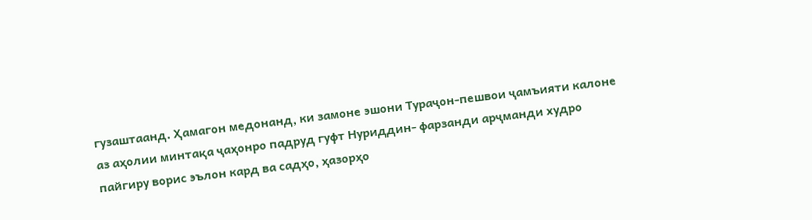гузаштаанд. Ҳамагон медонанд, ки замоне эшони Тураҷон-пешвои ҷамъияти калоне аз аҳолии минтақа ҷаҳонро падруд гуфт Нуриддин- фарзанди арҷманди худро пайгиру ворис эълон кард ва садҳо, ҳазорҳо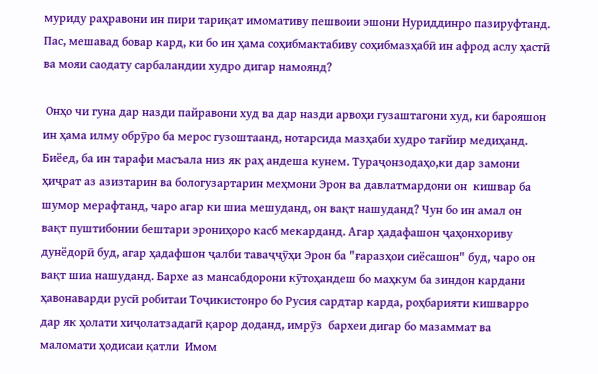муриду раҳравони ин пири тариқат имомативу пешвоии эшони Нуриддинро пазируфтанд. Пас, мешавад бовар кард, ки бо ин ҳама соҳибмактабиву соҳибмазҳабӣ ин афрод аслу ҳастӣ ва мояи саодату сарбаландии худро дигар намоянд?

 Онҳо чи гуна дар назди пайравони худ ва дар назди арвоҳи гузаштагони худ, ки барояшон ин ҳама илму обрӯро ба мерос гузоштаанд, нотарсида мазҳаби худро тағйир медиҳанд. Биёед, ба ин тарафи масъала низ як раҳ андеша кунем. Тураҷонзодаҳо,ки дар замони ҳиҷрат аз азизтарин ва бологузартарин меҳмони Эрон ва давлатмардони он  кишвар ба шумор мерафтанд, чаро агар ки шиа мешуданд, он вақт нашуданд? Чун бо ин амал он вақт пуштибонии бештари эрониҳоро касб мекарданд. Агар ҳадафашон ҷаҳонхориву дунёдорӣ буд, агар ҳадафшон ҷалби таваҷҷӯҳи Эрон ба "ғаразҳои сиёсашон" буд, чаро он вақт шиа нашуданд. Бархе аз мансабдорони кӯтоҳандеш бо маҳкум ба зиндон кардани ҳавонаварди русӣ робитаи Тоҷикистонро бо Русия сардтар карда, роҳбарияти кишварро дар як ҳолати хиҷолатзадагӣ қарор доданд, имрӯз  бархеи дигар бо мазаммат ва маломати ҳодисаи қатли  Имом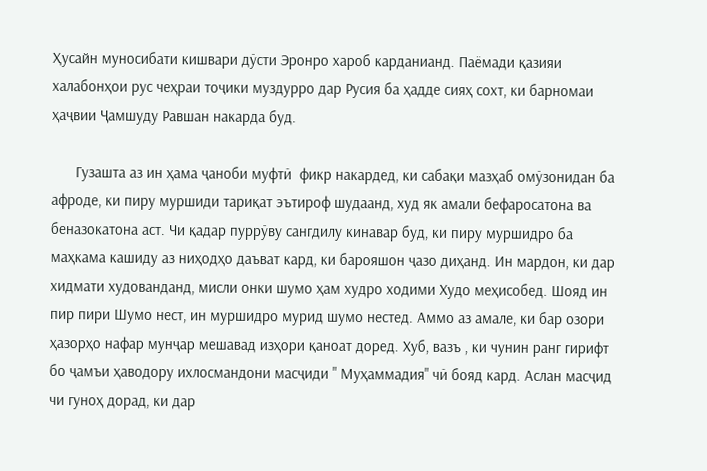Ҳусайн муносибати кишвари дӯсти Эронро хароб карданианд. Паёмади қазияи халабонҳои рус чеҳраи тоҷики муздурро дар Русия ба ҳадде сияҳ сохт, ки барномаи ҳаҷвии Ҷамшуду Равшан накарда буд.

      Гузашта аз ин ҳама ҷаноби муфтӣ  фикр накардед, ки сабақи мазҳаб омӯзонидан ба афроде, ки пиру муршиди тариқат эътироф шудаанд, худ як амали бефаросатона ва беназокатона аст. Чи қадар пуррӯву сангдилу кинавар буд, ки пиру муршидро ба маҳкама кашиду аз ниҳодҳо даъват кард, ки барояшон ҷазо диҳанд. Ин мардон, ки дар хидмати худованданд, мисли онки шумо ҳам худро ходими Худо меҳисобед. Шояд ин пир пири Шумо нест, ин муршидро мурид шумо нестед. Аммо аз амале, ки бар озори ҳазорҳо нафар мунҷар мешавад изҳори қаноат доред. Хуб, вазъ , ки чунин ранг гирифт бо ҷамъи ҳаводору ихлосмандони масҷиди " Муҳаммадия" чӣ бояд кард. Аслан масҷид чи гуноҳ дорад, ки дар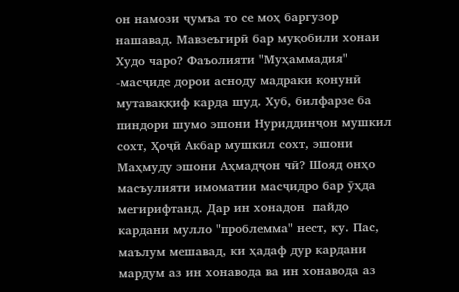он намози ҷумъа то се моҳ баргузор нашавад. Мавзеъгирӣ бар муқобили хонаи Худо чаро? Фаъолияти "Муҳаммадия" -масҷиде дорои асноду мадраки қонунӣ мутаваққиф карда шуд. Хуб, билфарзе ба пиндори шумо эшони Нуриддинҷон мушкил сохт, Ҳоҷӣ Акбар мушкил сохт, эшони Маҳмуду эшони Аҳмадҷон чӣ? Шояд онҳо масъулияти имоматии масҷидро бар ӯҳда мегирифтанд. Дар ин хонадон  пайдо кардани мулло "проблемма" нест, ку. Пас, маълум мешавад, ки ҳадаф дур кардани мардум аз ин хонавода ва ин хонавода аз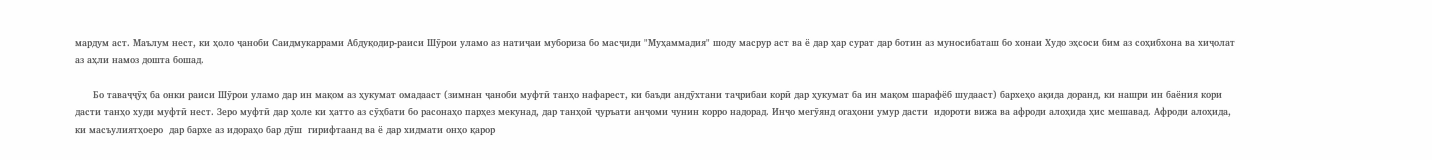мардум аст. Маълум нест, ки ҳоло ҷаноби Саидмукаррами Абдуқодир-раиси Шӯрои уламо аз натиҷаи мубориза бо масҷиди "Муҳаммадия" шоду масрур аст ва ё дар ҳар сурат дар ботин аз муносибаташ бо хонаи Худо эҳсоси бим аз соҳибхона ва хиҷолат аз аҳли намоз дошта бошад.

      Бо таваҷҷӯҳ ба онки раиси Шӯрои уламо дар ин мақом аз ҳукумат омадааст (зимнан ҷаноби муфтӣ танҳо нафарест, ки баъди андӯхтани таҷрибаи корӣ дар ҳукумат ба ин мақом шарафёб шудааст) бархеҳо ақида доранд, ки нашри ин баёния кори дасти танҳо худи муфтӣ нест. Зеро муфтӣ дар ҳоле ки ҳатто аз сӯҳбати бо расонаҳо парҳез мекунад, дар танҳоӣ ҷуръати анҷоми чунин корро надорад. Инҷо мегӯянд огаҳони умур дасти  идороти вижа ва афроди алоҳида ҳис мешавад. Афроди алоҳида, ки масъулиятҳоеро  дар бархе аз идораҳо бар дӯш  гирифтаанд ва ё дар хидмати онҳо қарор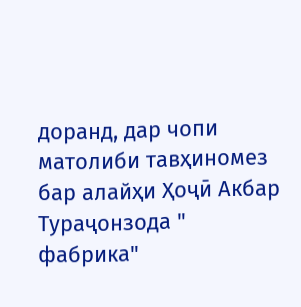доранд, дар чопи матолиби тавҳиномез бар алайҳи Ҳоҷӣ Акбар Тураҷонзода " фабрика"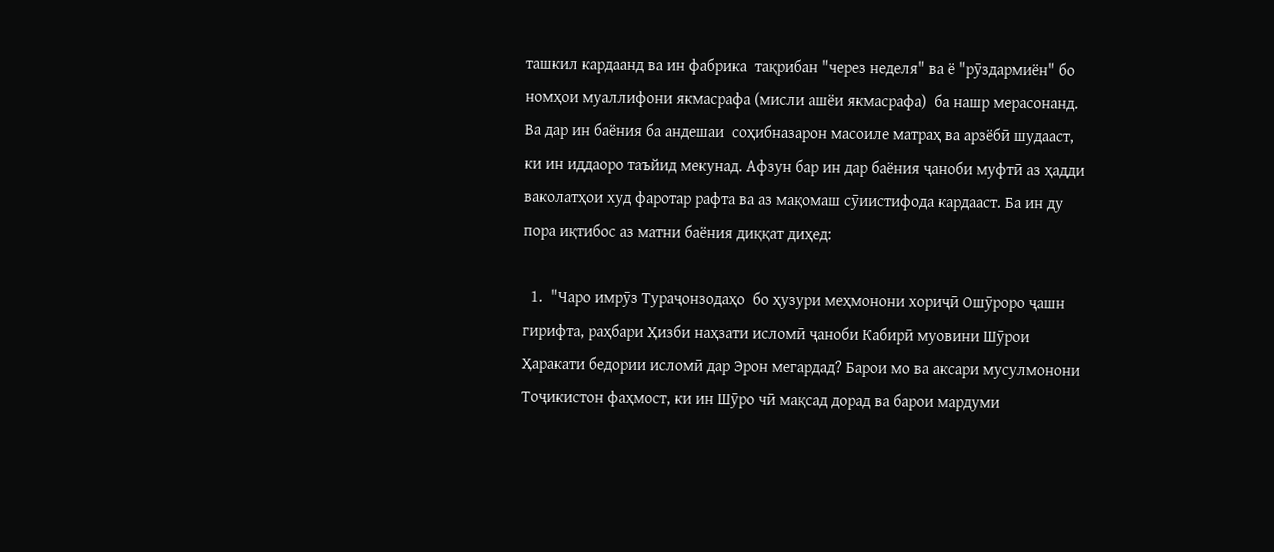ташкил кардаанд ва ин фабрика  тақрибан "через неделя" ва ё "рӯздармиён" бо номҳои муаллифони якмасрафа (мисли ашёи якмасрафа)  ба нашр мерасонанд. Ва дар ин баёния ба андешаи  соҳибназарон масоиле матраҳ ва арзёбӣ шудааст, ки ин иддаоро таъйид мекунад. Афзун бар ин дар баёния ҷаноби муфтӣ аз ҳадди ваколатҳои худ фаротар рафта ва аз мақомаш сӯиистифода кардааст. Ба ин ду пора иқтибос аз матни баёния диққат диҳед:

  1.  "Чаро имрӯз Тураҷонзодаҳо  бо ҳузури меҳмонони хориҷӣ Ошӯроро ҷашн гирифта, раҳбари Ҳизби наҳзати исломӣ ҷаноби Кабирӣ муовини Шӯрои Ҳаракати бедории исломӣ дар Эрон мегардад? Барои мо ва аксари мусулмонони Тоҷикистон фаҳмост, ки ин Шӯро чӣ мақсад дорад ва барои мардуми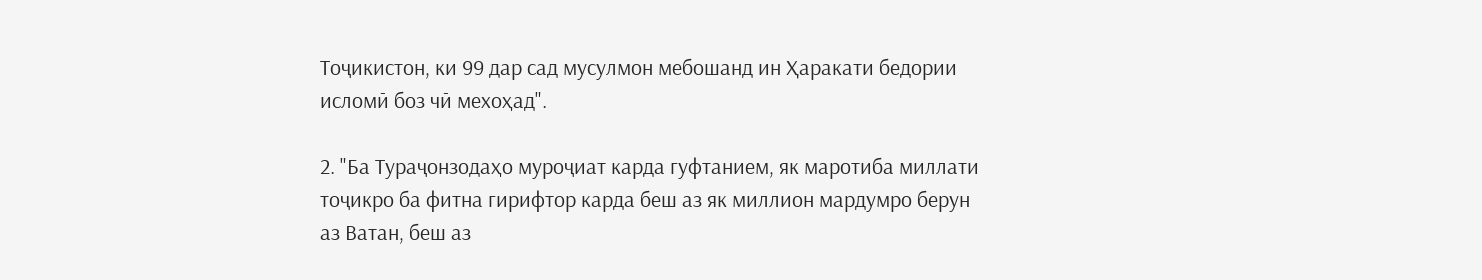Тоҷикистон, ки 99 дар сад мусулмон мебошанд ин Ҳаракати бедории исломӣ боз чӣ мехоҳад".

2. "Ба Тураҷонзодаҳо муроҷиат карда гуфтанием, як маротиба миллати тоҷикро ба фитна гирифтор карда беш аз як миллион мардумро берун аз Ватан, беш аз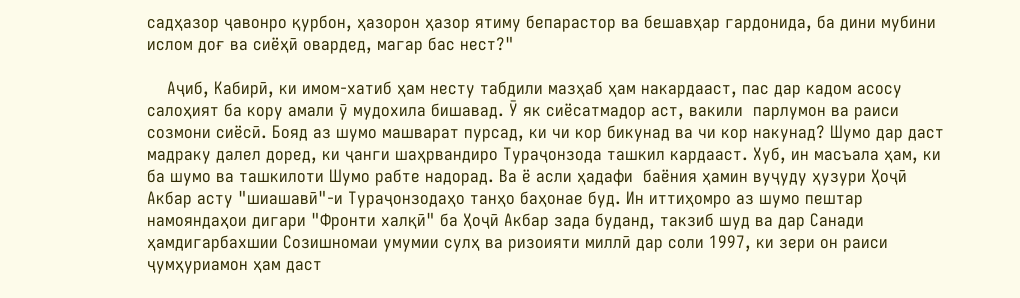садҳазор ҷавонро қурбон, ҳазорон ҳазор ятиму бепарастор ва бешавҳар гардонида, ба дини мубини ислом доғ ва сиёҳӣ овардед, магар бас нест?"

    Аҷиб, Кабирӣ, ки имом-хатиб ҳам несту табдили мазҳаб ҳам накардааст, пас дар кадом асосу салоҳият ба кору амали ӯ мудохила бишавад. Ӯ як сиёсатмадор аст, вакили  парлумон ва раиси созмони сиёсӣ. Бояд аз шумо машварат пурсад, ки чи кор бикунад ва чи кор накунад? Шумо дар даст мадраку далел доред, ки ҷанги шаҳрвандиро Тураҷонзода ташкил кардааст. Хуб, ин масъала ҳам, ки ба шумо ва ташкилоти Шумо рабте надорад. Ва ё асли ҳадафи  баёния ҳамин вуҷуду ҳузури Ҳоҷӣ Акбар асту "шиашавӣ"-и Тураҷонзодаҳо танҳо баҳонае буд. Ин иттиҳомро аз шумо пештар намояндаҳои дигари "Фронти халқӣ" ба Ҳоҷӣ Акбар зада буданд, такзиб шуд ва дар Санади ҳамдигарбахшии Созишномаи умумии сулҳ ва ризоияти миллӣ дар соли 1997, ки зери он раиси ҷумҳуриамон ҳам даст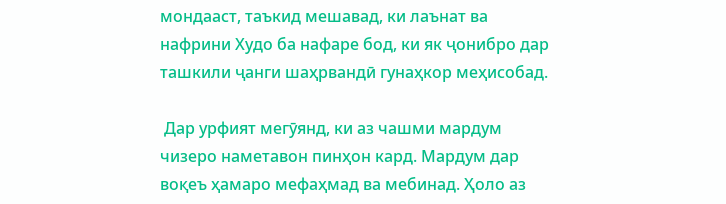мондааст, таъкид мешавад, ки лаънат ва нафрини Худо ба нафаре бод, ки як ҷонибро дар ташкили ҷанги шаҳрвандӣ гунаҳкор меҳисобад.

 Дар урфият мегӯянд, ки аз чашми мардум чизеро наметавон пинҳон кард. Мардум дар воқеъ ҳамаро мефаҳмад ва мебинад. Ҳоло аз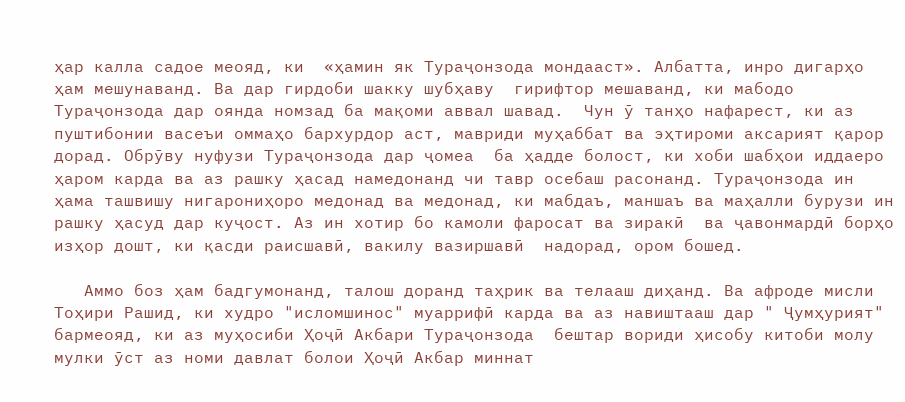ҳар калла садое меояд, ки  «ҳамин як Тураҷонзода мондааст». Албатта, инро дигарҳо ҳам мешунаванд. Ва дар гирдоби шакку шубҳаву  гирифтор мешаванд, ки мабодо Тураҷонзода дар оянда номзад ба мақоми аввал шавад.  Чун ӯ танҳо нафарест, ки аз пуштибонии васеъи оммаҳо бархурдор аст, мавриди муҳаббат ва эҳтироми аксарият қарор дорад. Обрӯву нуфузи Тураҷонзода дар ҷомеа  ба ҳадде болост, ки хоби шабҳои иддаеро ҳаром карда ва аз рашку ҳасад намедонанд чи тавр осебаш расонанд. Тураҷонзода ин ҳама ташвишу нигарониҳоро медонад ва медонад, ки мабдаъ, маншаъ ва маҳалли бурузи ин рашку ҳасуд дар куҷост. Аз ин хотир бо камоли фаросат ва зиракӣ  ва ҷавонмардӣ борҳо изҳор дошт, ки қасди раисшавӣ, вакилу вазиршавӣ  надорад, ором бошед.

   Аммо боз ҳам бадгумонанд, талош доранд таҳрик ва телааш диҳанд. Ва афроде мисли Тоҳири Рашид, ки худро "исломшинос" муаррифӣ карда ва аз навиштааш дар " Ҷумҳурият" бармеояд, ки аз муҳосиби Ҳоҷӣ Акбари Тураҷонзода  бештар вориди ҳисобу китоби молу мулки ӯст аз номи давлат болои Ҳоҷӣ Акбар миннат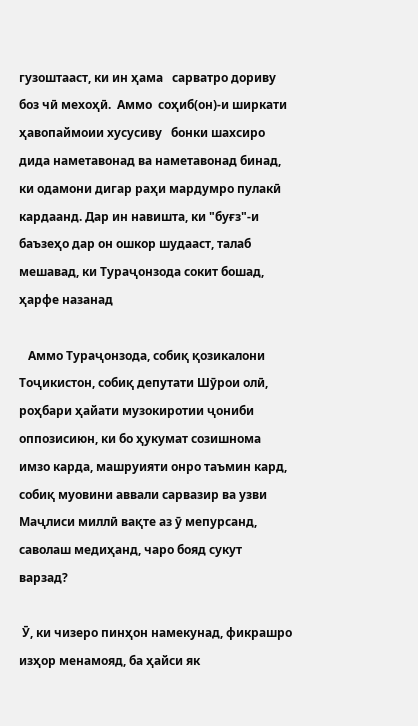гузоштааст, ки ин ҳама   сарватро дориву боз чӣ мехоҳӣ.  Аммо  соҳиб(он)-и ширкати ҳавопаймоии хусусиву   бонки шахсиро дида наметавонад ва наметавонад бинад, ки одамони дигар раҳи мардумро пулакӣ кардаанд. Дар ин навишта, ки "буғз"-и баъзеҳо дар он ошкор шудааст, талаб мешавад, ки Тураҷонзода сокит бошад, ҳарфе назанад

   Аммо Тураҷонзода, собиқ қозикалони Тоҷикистон, собиқ депутати Шӯрои олӣ, роҳбари ҳайати музокиротии ҷониби оппозисиюн, ки бо ҳукумат созишнома имзо карда, машруияти онро таъмин кард, собиқ муовини аввали сарвазир ва узви Маҷлиси миллӣ вақте аз ӯ мепурсанд, саволаш медиҳанд, чаро бояд сукут варзад?

 Ӯ, ки чизеро пинҳон намекунад, фикрашро изҳор менамояд, ба ҳайси як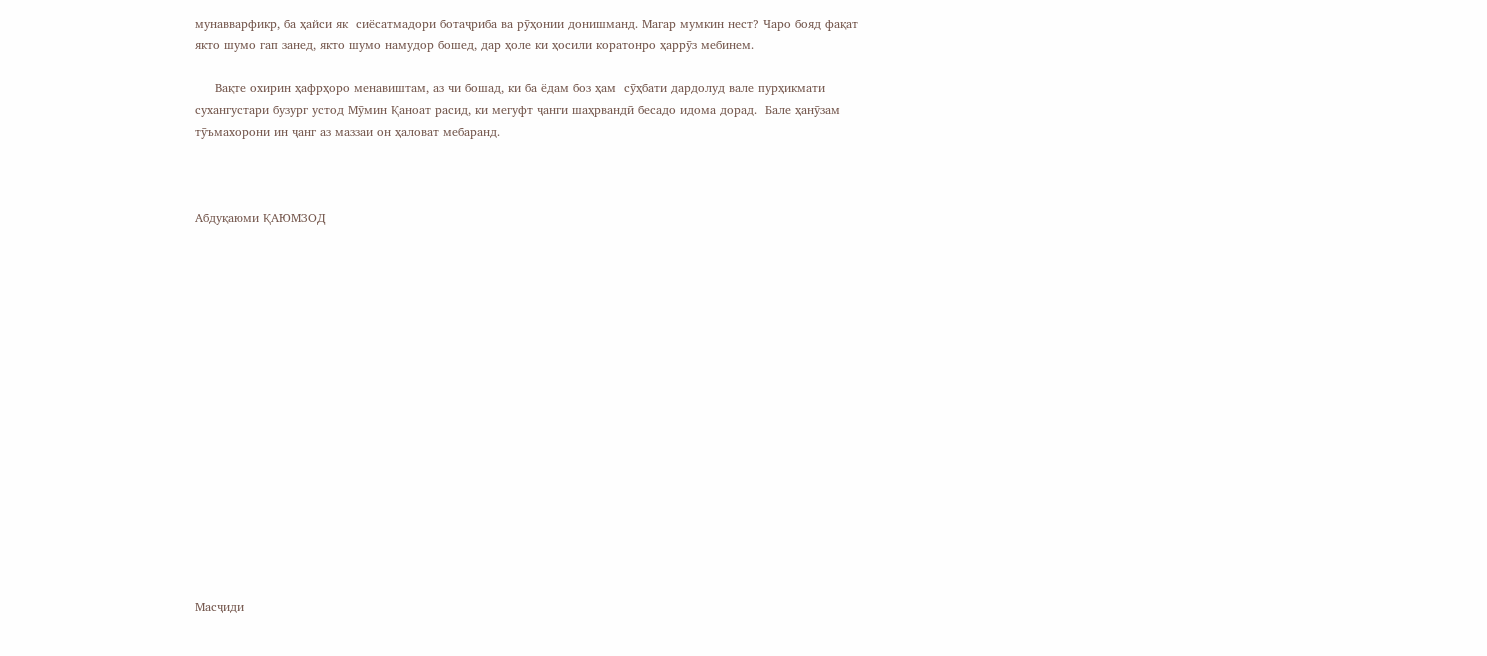мунавварфикр, ба ҳайси як  сиёсатмадори ботаҷриба ва рӯҳонии донишманд. Магар мумкин нест? Чаро бояд фақат якто шумо гап занед, якто шумо намудор бошед, дар ҳоле ки ҳосили коратонро ҳаррӯз мебинем.

     Вақте охирин ҳафрҳоро менавиштам, аз чи бошад, ки ба ёдам боз ҳам  сӯҳбати дардолуд вале пурҳикмати сухангустари бузург устод Мӯмин Қаноат расид, ки мегуфт ҷанги шаҳрвандӣ бесадо идома дорад.  Бале ҳанӯзам тӯъмахорони ин ҷанг аз маззаи он ҳаловат мебаранд.



Абдуқаюми ҚАЮМЗОД

















Масҷиди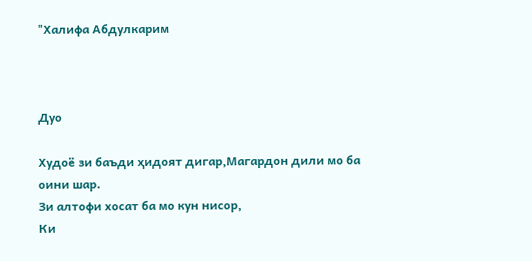"Халифа Абдулкарим



Дуо

Худоё зи баъди ҳидоят дигар,Магардон дили мо ба оини шар.
Зи алтофи хосат ба мо кун нисор,
Ки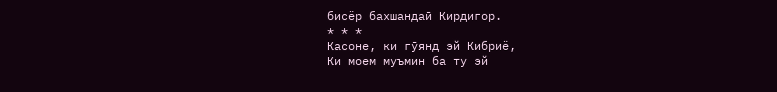бисёр бахшандаӣ Кирдигор.
* * *
Касоне, ки гӯянд эй Кибриё,
Ки моем муъмин ба ту эй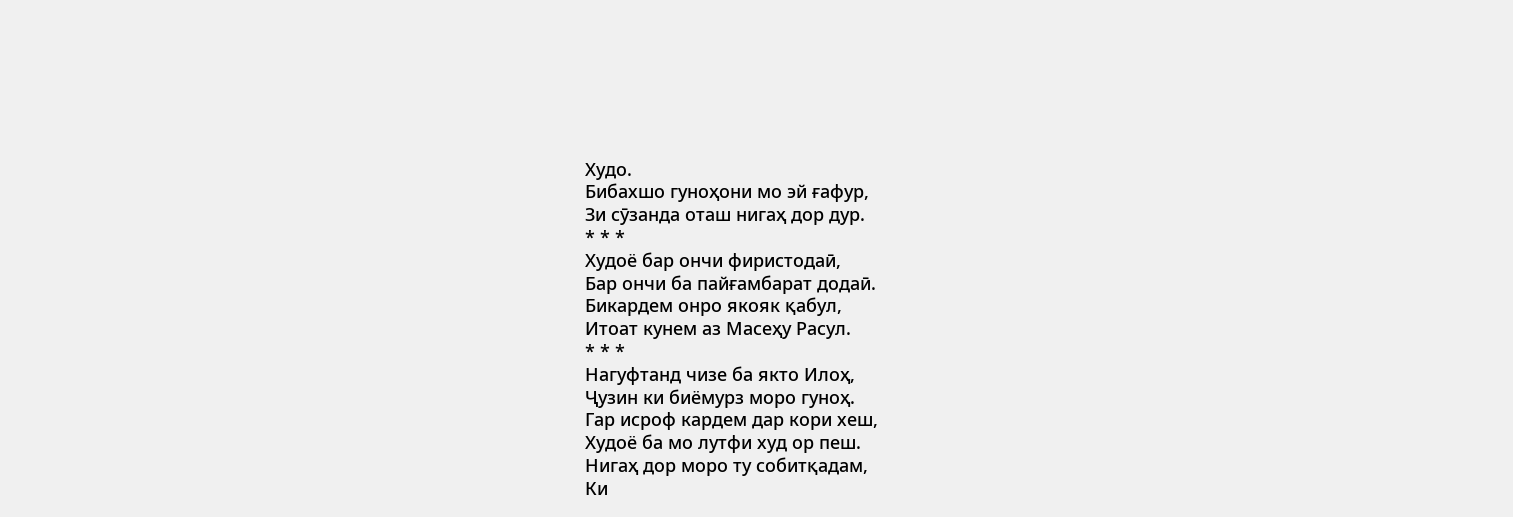Худо.
Бибахшо гуноҳони мо эй ғафур,
Зи сӯзанда оташ нигаҳ дор дур.
* * *
Худоё бар ончи фиристодаӣ,
Бар ончи ба пайғамбарат додаӣ.
Бикардем онро якояк қабул,
Итоат кунем аз Масеҳу Расул.
* * *
Нагуфтанд чизе ба якто Илоҳ,
Ҷузин ки биёмурз моро гуноҳ.
Гар исроф кардем дар кори хеш,
Худоё ба мо лутфи худ ор пеш.
Нигаҳ дор моро ту собитқадам,
Ки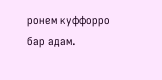ронем куффорро бар адам.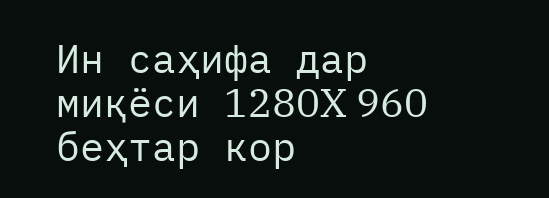Ин саҳифа дар миқёси 1280X 960 беҳтар кор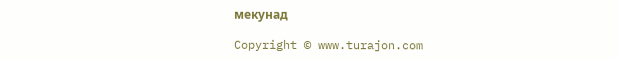мекунад

Copyright © www.turajon.com